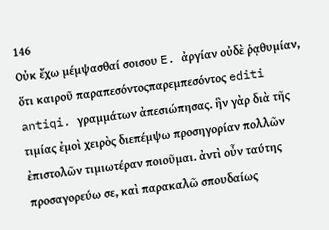146
Οὐκ ἔχω μέμψασθαί σοισου E. ἀργίαν οὐδὲ ῥᾳθυμίαν, ὅτι καιροῦ παραπεσόντοςπαρεμπεσόντος editi antiqi. γραμμάτων ἀπεσιώπησας. ἣν γὰρ διὰ τῆς τιμίας ἐμοὶ χειρὸς διεπέμψω προσηγορίαν πολλῶν ἐπιστολῶν τιμιωτέραν ποιοῦμαι. ἀντὶ οὖν ταύτης προσαγορεύω σε, καὶ παρακαλῶ σπουδαίως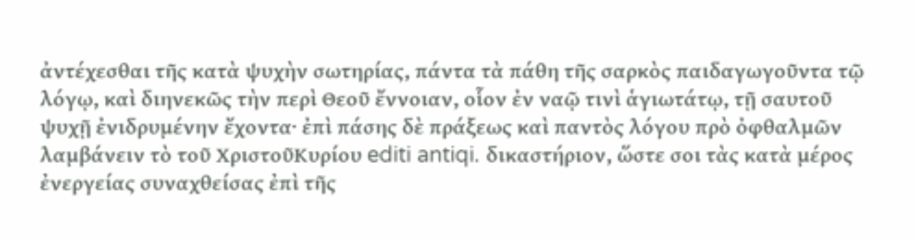ἀντέχεσθαι τῆς κατὰ ψυχὴν σωτηρίας, πάντα τὰ πάθη τῆς σαρκὸς παιδαγωγοῦντα τῷ λόγῳ, καὶ διηνεκῶς τὴν περὶ Θεοῦ ἔννοιαν, οἷον ἐν ναῷ τινὶ ἁγιωτάτῳ, τῇ σαυτοῦ ψυχῇ ἐνιδρυμένην ἔχοντα· ἐπὶ πάσης δὲ πράξεως καὶ παντὸς λόγου πρὸ ὀφθαλμῶν λαμβάνειν τὸ τοῦ ΧριστοῦΚυρίου editi antiqi. δικαστήριον, ὥστε σοι τὰς κατὰ μέρος ἐνεργείας συναχθείσας ἐπὶ τῆς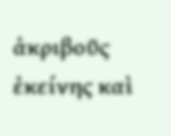ἀκριβοῦς ἐκείνης καὶ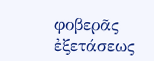φοβερᾶς ἐξετάσεως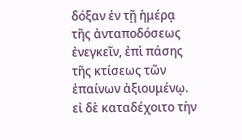δόξαν ἐν τῇ ἡμέρᾳ τῆς ἀνταποδόσεως ἐνεγκεῖν, ἐπὶ πάσης τῆς κτίσεως τῶν ἐπαίνων ἀξιουμένῳ. εἰ δὲ καταδέχοιτο τὴν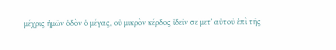μέχρις ἡμῶν ὁδὸν ὁ μέγας, οὐ μικρὸν κέρδος ἰδεῖν σε μετʼ αὐτοῦ ἐπὶ τῆς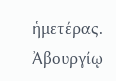ἡμετέρας.
Ἀβουργίῳ